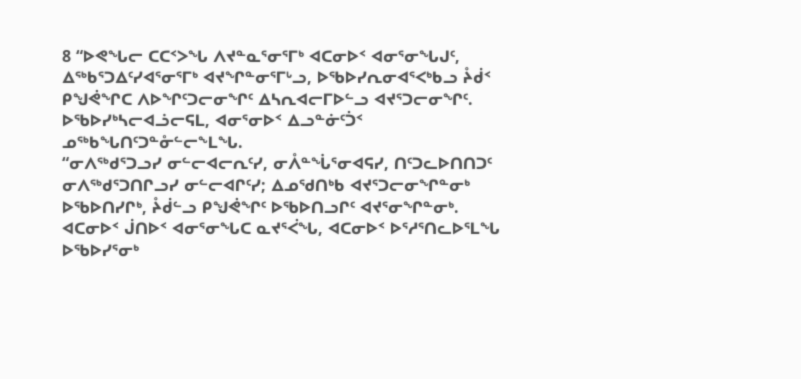8 “ᐅᕙᖓᓕ ᑕᑕᑉᐳᖓ ᐱᔪᓐᓇᕐᓂᕐᒥᒃ ᐊᑕᓂᐅᑉ ᐊᓂᕐᓂᖓᒍᑦ, ᐃᖅᑲᕐᑐᐃᑦᓯᐊᕐᓂᕐᒥᒃ ᐊᔪᖏᓐᓂᕐᒥᒡᓗ, ᐅᖃᐅᓯᕆᓂᐊᕐᐸᒃᑲᓗ ᔧᑰᑉ ᑭᖑᕚᖏᑕ ᐱᐅᖏᑦᑐᓕᓂᖏᑦ ᐃᓴᕆᐊᓕᒥᐅᓪᓗ ᐊᔪᕐᑐᓕᓂᖏᑦ.
ᐅᖃᐅᓯᒃᓴᓕᐊᓘᓕᕋᒪ, ᐊᓂᕐᓂᐅᑉ ᐃᓗᓐᓃᑦᑑᑉ ᓄᖅᑲᖓᑎᑦᑐᓐᓁᓪᓕᖕᒪᖓ.
“ᓂᐱᖅᑯᕐᑐᓗᓯ ᓂᓪᓕᐊᓕᕆᑦᓯ, ᓂᐰᓐᖔᕐᓂᐊᕋᓯ, ᑎᑦᑐᓚᐅᑎᑎᑐᑦ ᓂᐱᖅᑯᕐᑐᑎᒋᓗᓯ ᓂᓪᓕᐊᒋᑦᓯ; ᐃᓄᖁᑎᒃᑲ ᐊᔪᕐᑐᓕᓂᖏᓐᓂᒃ ᐅᖃᐅᑎᓯᒋᒃ, ᔧᑰᓪᓗ ᑭᖑᕚᖏᑦ ᐅᖃᐅᑎᓗᒋᑦ ᐊᔪᕐᓂᖏᓐᓂᒃ.
ᐊᑕᓂᐅᑉ ᒎᑎᐅᑉ ᐊᓂᕐᓂᖓᑕ ᓇᔪᕐᐹᖓ, ᐊᑕᓂᐅᑉ ᐅᕐᓱᕐᑎᓚᐅᕐᒪᖓ ᐅᖃᐅᓯᕐᓂᒃ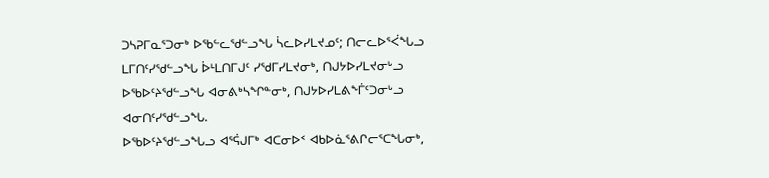ᑐᓴᕈᒥᓇᕐᑐᓂᒃ ᐅᖃᓪᓚᖁᓪᓗᖓ ᓵᓚᐅᓯᒪᔪᓄᑦ; ᑎᓕᓚᐅᕐᐹᖓᓗ ᒪᒥᑎᑦᓯᖁᓪᓗᖓ ᐆᒻᒪᑎᒥᒍᑦ ᓯᖁᒥᓯᒪᔪᓂᒃ, ᑎᒍᔭᐅᓯᒪᔪᓂᒡᓗ ᐅᖃᐅᑦᔨᖁᓪᓗᖓ ᐊᓂᕕᒃᓴᖏᓐᓂᒃ, ᑎᒍᔭᐅᓯᒪᕕᖕᒦᑦᑐᓂᒡᓗ ᐊᓂᑎᑦᓯᖁᓪᓗᖓ.
ᐅᖃᐅᑦᔨᖁᓪᓗᖓᓗ ᐊᕐᕌᒍᒥᒃ ᐊᑕᓂᐅᑉ ᐊᑲᐅᓈᕐᕕᒋᓕᕐᑕᖓᓂᒃ,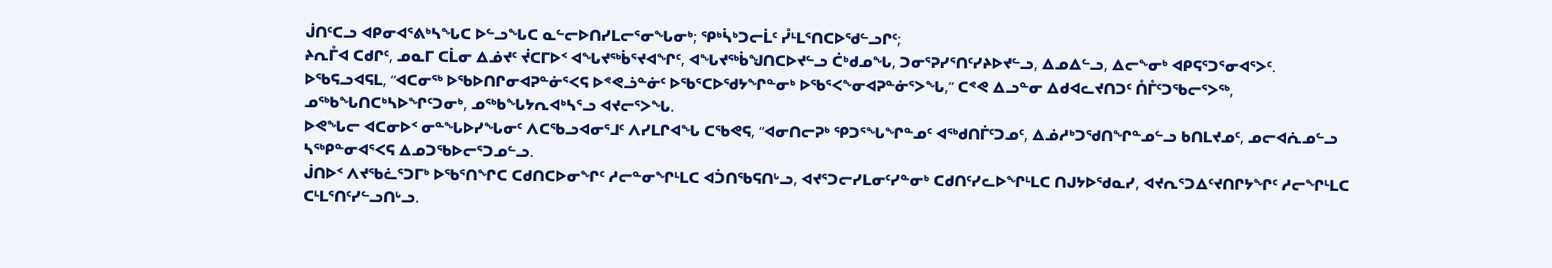ᒎᑎᑦᑕᓗ ᐊᑭᓂᐊᕐᕕᒃᓴᖓᑕ ᐅᓪᓗᖓᑕ ᓇᓪᓕᐅᑎᓯᒪᓕᕐᓂᖓᓂᒃ; ᕿᒃᓵᒃᑐᓕᒫᑦ ᓮᒻᒪᕐᑎᑕᐅᖁᓪᓗᒋᑦ;
ᔨᕆᒤᐊ ᑕᑯᒋᑦ, ᓄᓇᒥ ᑕᒫᓂ ᐃᓅᔪᑦ ᔫᑕᒥᐅᑉ ᐊᖓᔪᖅᑳᕐᔪᐊᖏᑦ, ᐊᖓᔪᖅᑳᖑᑎᑕᐅᔪᓪᓗ ᑖᒃᑯᓄᖓ, ᑐᓂᕐᕈᓯᕐᑎᑦᓯᔨᐅᔪᓪᓗ, ᐃᓄᐃᓪᓗ, ᐃᓕᖕᓂᒃ ᐊᑭᕋᕐᑐᕐᓂᐊᕐᐳᑦ.
ᐅᖃᕋᓗᐊᕋᒪ, “ᐊᑕᓂᖅ ᐅᖃᐅᑎᒋᓂᐊᕈᓐᓃᕐᐸᕋ ᐅᕝᕙᓘᓐᓃᑦ ᐅᖃᕐᑕᐅᖁᔭᖏᓐᓂᒃ ᐅᖃᕐᐸᖕᓂᐊᕈᓐᓃᕐᐳᖓ,” ᑕᕝᕙ ᐃᓗᓐᓂ ᐃᑯᐊᓚᔪᑎᑐᑦ ᑍᒤᑦᑐᖃᓕᕐᐳᖅ, ᓄᖅᑲᖓᑎᑕᒃᓴᐅᖏᑦᑐᓂᒃ, ᓄᖅᑲᖓᔭᕆᐊᒃᓴᕐᓗ ᐊᔪᓕᕐᐳᖓ.
ᐅᕙᖓᓕ ᐊᑕᓂᐅᑉ ᓂᓐᖓᐅᓯᖓᓂᑦ ᐱᑕᖃᓗᐊᓂᕐᒧᑦ ᐱᓯᒪᒋᐊᖓ ᑕᖃᕙᕋ, “ᐊᓂᑎᓕᕈᒃ ᕿᑐᕐᖓᖏᓐᓄᑦ ᐊᖅᑯᑎᒦᑦᑐᓄᑦ, ᐃᓅᓱᒃᑐᖁᑎᖏᓐᓄᓪᓗ ᑲᑎᒪᔪᓄᑦ, ᓄᓕᐊᕇᓄᓪᓗ ᓴᖅᑭᓐᓂᐊᕐᐸᕋ ᐃᓄᑐᖃᐅᓕᕐᑐᓄᓪᓗ.
ᒎᑎᐅᑉ ᐱᔪᖃᓛᕐᑐᒥᒃ ᐅᖃᕐᑎᖏᑕ ᑕᑯᑎᑕᐅᓂᖏᑦ ᓱᓕᓐᓂᖏᒻᒪᑕ ᐊᑑᑎᖃᕋᑎᒡᓗ, ᐊᔪᕐᑐᓕᓯᒪᓂᑦᓯᓐᓂᒃ ᑕᑯᑎᑦᓯᓚᐅᖏᒻᒪᑕ ᑎᒍᔭᐅᖁᓇᓯ, ᐊᔪᕆᕐᑐᐃᑦᔪᑎᒋᔭᖏᑦ ᓱᓕᖏᒻᒪᑕ ᑕᒻᒪᕐᑎᑦᓯᓪᓗᑎᒡᓗ.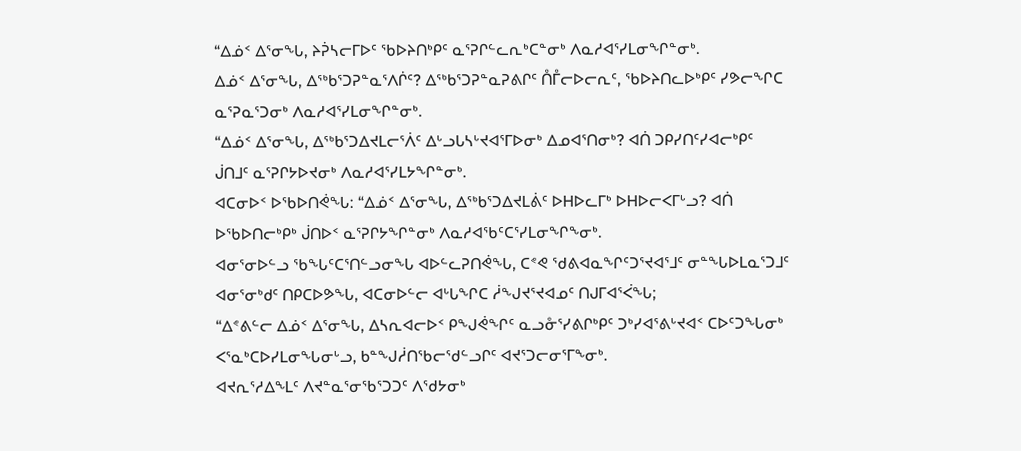“ᐃᓅᑉ ᐃᕐᓂᖓ, ᔨᕉᓴᓕᒥᐅᑦ ᖃᐅᔨᑎᒃᑭᑦ ᓇᕐᕈᒋᓪᓚᕆᒃᑕᓐᓂᒃ ᐱᓇᓱᐊᕐᓯᒪᓂᖏᓐᓂᒃ.
ᐃᓅᑉ ᐃᕐᓂᖓ, ᐃᖅᑲᕐᑐᕈᓐᓇᕐᐱᒌᑦ? ᐃᖅᑲᕐᑐᕈᓐᓇᕈᕕᒋᑦ ᑍᒤᓕᐅᓕᕆᑦ, ᖃᐅᔨᑎᓚᐅᒃᑭᑦ ᓯᕗᓕᖏᑕ ᓇᕐᕈᓇᕐᑐᓂᒃ ᐱᓇᓱᐊᕐᓯᒪᓂᖏᓐᓂᒃ.
“ᐃᓅᑉ ᐃᕐᓂᖓ, ᐃᖅᑲᕐᑐᐃᔪᒪᓕᕐᐲᑦ ᐃᒡᓗᒐᓴᒡᔪᐊᕐᒥᐅᓂᒃ ᐃᓄᐊᕐᑎᓂᒃ? ᐊᑏ ᑐᑭᓯᑎᑦᓯᐊᓕᒃᑭᑦ ᒎᑎᒧᑦ ᓇᕐᕈᒋᔭᐅᔪᓂᒃ ᐱᓇᓱᐊᕐᓯᒪᔭᖏᓐᓂᒃ.
ᐊᑕᓂᐅᑉ ᐅᖃᐅᑎᕚᖓ: “ᐃᓅᑉ ᐃᕐᓂᖓ, ᐃᖅᑲᕐᑐᐃᔪᒪᕖᑦ ᐅᕼᐅᓚᒥᒃ ᐅᕼᐅᓕᐸᒥᒡᓗ? ᐊᑏ ᐅᖃᐅᑎᓕᒃᑭᒃ ᒎᑎᐅᑉ ᓇᕐᕈᒋᔭᖏᓐᓂᒃ ᐱᓇᓱᐊᖃᑦᑕᕐᓯᒪᓂᖏᖕᓂᒃ.
ᐊᓂᕐᓂᐅᓪᓗ ᖃᖓᑦᑕᕐᑎᓪᓗᓂᖓ ᐊᐅᓪᓚᕈᑎᕚᖓ, ᑕᕝᕙ ᖁᕕᐊᓇᖏᑦᑐᕐᔪᐊᕐᒧᑦ ᓂᓐᖓᐅᒪᓇᕐᑐᒧᑦ ᐊᓂᕐᓂᒃᑯᑦ ᑎᑭᑕᐅᕗᖓ, ᐊᑕᓂᐅᓪᓕ ᐊᒡᒐᖏᑕ ᓲᖑᔪᕐᔪᐊᓄᑦ ᑎᒍᒥᐊᕐᐹᖓ;
“ᐃᕝᕕᓪᓕ ᐃᓅᑉ ᐃᕐᓂᖓ, ᐃᓴᕆᐊᓕᐅᑉ ᑭᖑᕚᖏᑦ ᓇᓗᓁᕐᓯᕕᒋᒃᑭᑦ ᑐᒃᓯᐊᕐᕕᒡᔪᐊᑉ ᑕᐅᑦᑐᖓᓂᒃ ᐸᕐᓇᒃᑕᐅᓯᒪᓂᖓᓂᒡᓗ, ᑲᓐᖑᓲᑎᖃᓕᖁᓪᓗᒋᑦ ᐊᔪᕐᑐᓕᓂᕐᒥᖕᓂᒃ.
ᐊᔪᕆᕐᓱᐃᖕᒪᑦ ᐱᔪᓐᓇᕐᓂᖃᕐᑐᑐᑦ ᐱᖁᔭᓂᒃ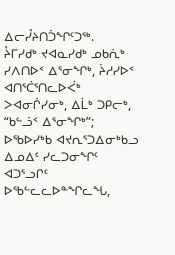ᐃᓕᓮᔨᑎᑑᖏᑦᑐᖅ.
ᔧᒥᓯᑯᒃ ᔪᐊᓇᓯᑯᒃ ᓄᑲᕇᒃ ᓯᐱᑎᐅᑉ ᐃᕐᓂᖏᒃ, ᔩᓱᓯᐅᑉ ᐊᑎᕐᑖᕐᑎᓚᐅᐹᒃ ᐳᐊᓂᒌᓯᓂᒃ, ᐃᒫᒃ ᑐᑭᓕᒃ, “ᑲᓪᓘᑉ ᐃᕐᓂᖏᒃ”;
ᐅᖃᐅᓯᒃᑲ ᐊᔪᕆᕐᑐᐃᓂᒃᑲᓗ ᐃᓄᐃᑦ ᓯᓚᑐᓂᖏᑦ ᐊᑐᕐᓗᒋᑦ ᐅᖃᓪᓚᓚᐅᓐᖏᓚᖓ,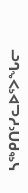ᓴᖅᑭᑎᑦᓯᓚᐅᕐᐳᖓᓕ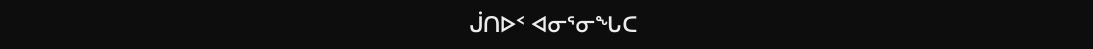ᒎᑎᐅᑉ ᐊᓂᕐᓂᖓᑕ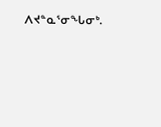ᐱᔪᓐᓇᕐᓂᖓᓂᒃ.